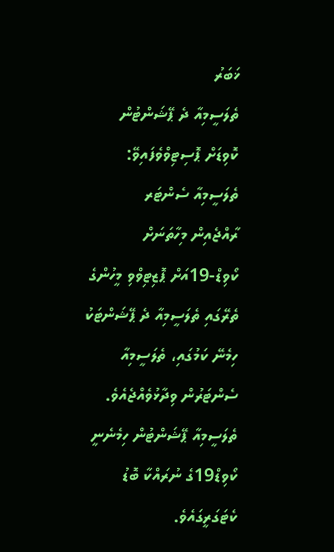ޚަބަރު
ތެލަސީމިއާ ދެ ޕޭޝަންޓުން ކޮވިޑަށް ޕޮސިޓިވްވެފައިވޭ: ތެލަސީމިއާ ސެންޓަރ
ރާއްޖެއިން މިހާތަނަށް ކޯވިޑް-19އަށް ޕޮޒިޓިވްވި މީހުންގެ ތެރޭގައި ތެލަސީމިއާ ދެ ޕޭޝަންޓަކު ހިމެނޭ ކަމުގައި، ތެލަސީމިއާ ސެންޓަރުން ވިދާޅުވެއްޖެއެވެ.
ތެލަސީމިއާ ޕޭޝަންޓުން ހިމެނެނީ ކޯވިޑް19ގެ ނުރައްކާ ބޮޑު ކެޓަގަރީގައެވެ.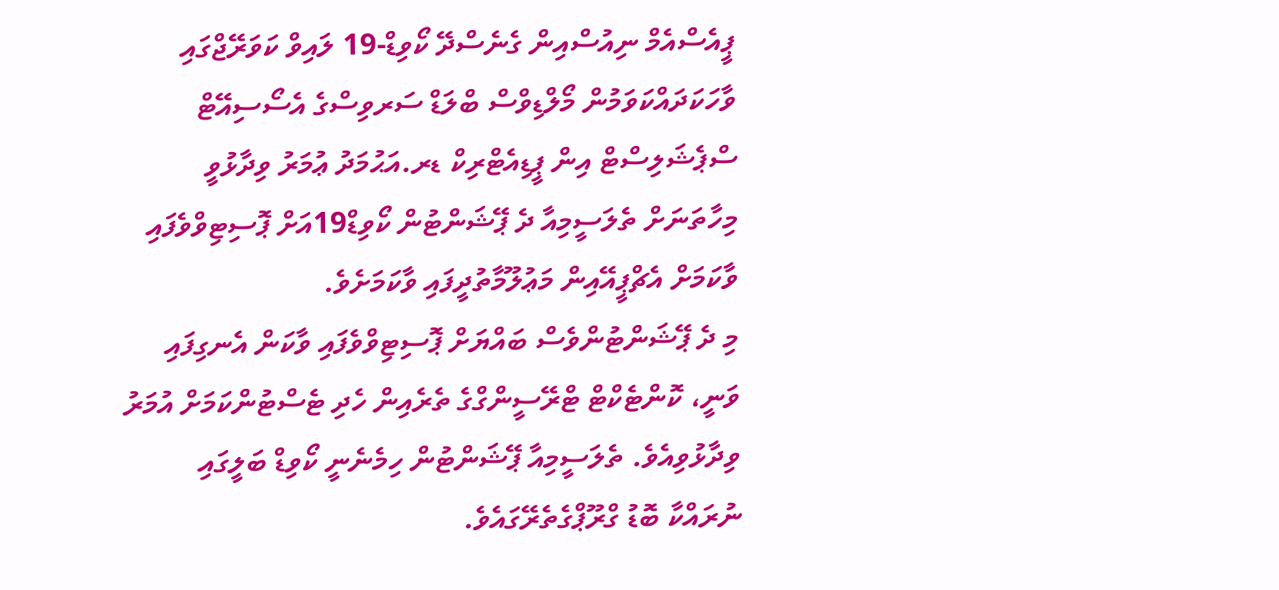ޕީއެސްއެމް ނިއުސްއިން ގެނެސްދޭ ކޯވިޑް-19 ލައިވް ކަވަރޭޖްގައި ވާހަކަދައްކަވަމުން މޯލްޑިވްސް ބްލަޑް ސަރވިސްގެ އެސޯސިއޭޓް ސްޕެޝަލިސްޓް އިން ޕީޑިއެޓްރިކް ޑރ.އަޙުމަދު ޢުމަރު ވިދާޅުވީ މިހާތަނަށް ތެލަސީމިއާ ދެ ޕޭޝަންޓުން ކޯވިޑް19އަށް ޕޮސިޓިވްވެފައި ވާކަމަށް އެޗްޕީއޭއިން މަޢުލޫމާތުދީފައި ވާކަމަށެވެ.
މި ދެ ޕޭޝަންޓުންވެސް ބައްޔަށް ޕޮސިޓިވްވެފައި ވާކަން އެނގިފައި ވަނީ، ކޮންޓެކްޓް ޓްރޭސީންގްގެ ތެރެއިން ހެދި ޓެސްޓުންކަމަށް އުމަރު ވިދާޅުވިއެވެ. ތެލަސީމިއާ ޕޭޝަންޓުން ހިމެނެނީ ކޯވިޑް ބަލީގައި ނުރައްކާ ބޮޑު ގްރޫޕްގެތެރޭގައެވެ.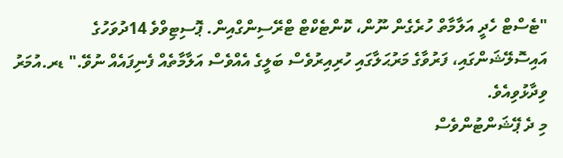"ޓެސްޓް ހެދީ އަލާމާތް ހުރެގެން ނޫން، ކޮންޓެކްޓް ޓްރޭސިންގްއިން. ޕޮސިޓިވްވެ 14ދުވަހުގެ އައިސޮލޭޝަންގައި، ފަރުވާގެ މަރުޙަލާގައި ހުރިއިރުވެސް ބަލީގެ އެއްވެސް އަލާމާތެއް ފެނިފައެއް ނުވޭ." ޑރ.އުމަރު ވިދާޅުވިއެވެ.
މި ދެ ޕޭޝަންޓުންވެސް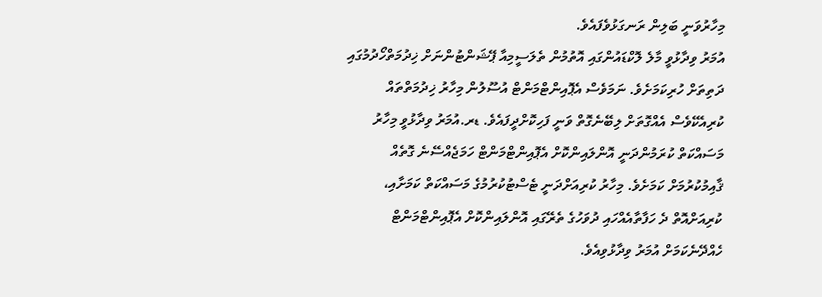މިހާރުވަނީ ބަލިން ރަނގަޅުވެފައެވެ.
އުމަރު ވިދާޅުވީ މާލެ ލޮކްޑައުންގައި އޮތުމުން ތެލަސީމިއާ ޕޭޝަންޓުންނަށް ޚިދުމަތްހޯދުމުގައި ދަތިތަށް ހުރިކަމަށެވެ. ނަމަވެސް އެޕޮއިންޓްމަންޓް އުސޫލުން މިހާރު ޚިދުމަތްތައް ކުރިއެކޭވެސް އެއްގޮތަށް ލިބޭނެގޮތް ވަނީ ފަހިކޮށްދީފައެވެ. ޑރ.އުމަރު ވިދާޅުވީ މިހާރު މަސައްކަތް ކުރަމުންދަނީ އޮންލައިންކޮށް އެޕޮއިންޓްމަންޓް ހަމަޖެއްސޭނެ ގޮތެއް ޤާއިމުކުރުމަށް ކަމަށެވެ. މިހާރު ކުރިއަށްދަނީ ޓެސްޓުކުރުމުގެ މަސައްކަތް ކަމަށާއި، ކުރިއަށްއޮތް ދެ ހަފާތާއެއްހައި ދުވަހުގެ ތެރޭގައި އޮންލައިންކޮށް އެޕޮއިންޓްމަންޓް ހެއްދޭނެކަމަށް އުމަރު ވިދާޅުވިއެވެ.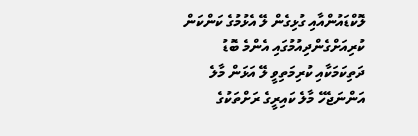ލޮކްޑައުންއާއި ގުޅިގެން ލޭ އެޅުމުގެ ކަންކަން ކުރިއަށްގެންދިއުމުގައި އެންމެ ބޮޑު ދަތިކަމަކާއި ކުރިމަތިވީ ލޭ އަޅަން މާލެ އަންނަޖެހޭ މާލެ ކައިރީގެ ރަށްތަކުގެ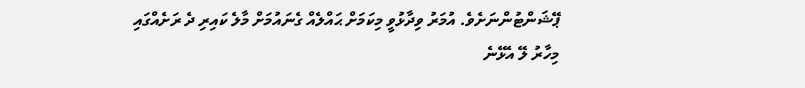ޕޭޝަންޓުންނަށެވެ. އުމަރު ވިދާޅުވީ މިކަމަށް ޙައްލެއް ގެނައުމަށް މާލެ ކައިރި ދެ ރަށެއްގައި މިހާރު ލޭ އެޅޭނެ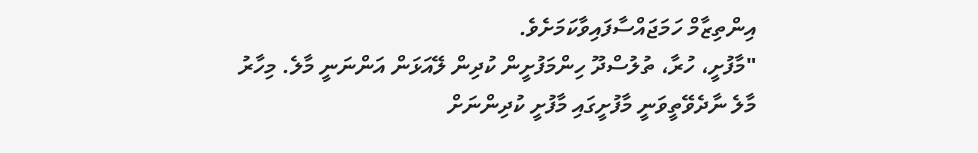އިންތިޒާމް ހަމަޖައްސާފައިވާކަމަށެވެ.
"މާފުށީ، ހުރާ، ތުލުސްދޫ ހިންމަފުށީން ކުދިން ލޭއަޅަން އަންނަނީ މާލެ. މިހާރު މާލެ ނާދެވޭތީވަނީ މާފުށީގައި މާފުށީ ކުދިންނަށް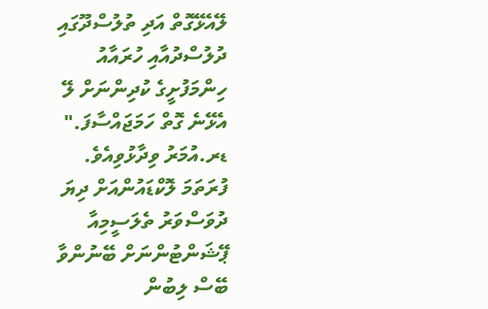ލޭއެޅޭގޮތް އަދި ތުލުސްދޫގައި ދުލުސްދުއާއި ހުރައާއު ހިންމަފުށީގެ ކުދިންނަށް ލޭ އެޅޭނެ ގޮތް ހަމަޖައްސާފަ." ޑރ.އުމަރު ވިދާޅުވިއެވެ.
ފުރަތަމަ ލޮކްޑައުންއަށް ދިޔަ ދުވަސްވަރު ތެލަސީމިއާ ޕޭޝަންޓުންނަށް ބޭނުންވާ ބޭސް ލިބުން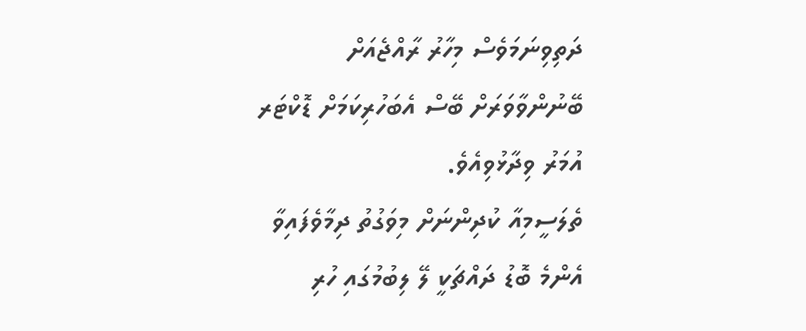ދަތިވިނަމަވެސް މިހާރު ރާއްޖެއަށް ބޭނުންވާވަރަށް ބޭސް އެބަހުރިކަމަށް ޑޮކްޓަރ އުމަރު ވިދާޅުވިއެވެ.
ތެލަސީމިއާ ކުދިންނަށް މިވަގުތު ދިމާވެފައިވާ އެންމެ ބޮޑު ދައްޗަކީ ލޭ ލިބުމުގައި ހުރި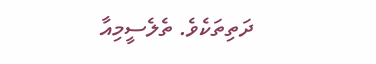ދަތިތަކެވެ. ތެލެސީމިއާ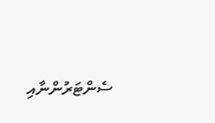ސެންޓަރުންނާއި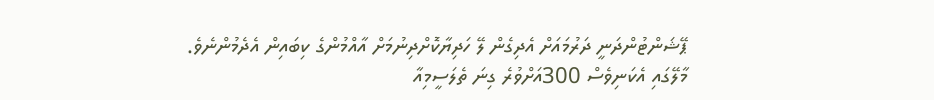ޕޭޝަންޓުންދަނީ ދަރުމައަށް އެދިގެން ލޭ ހަދިޔާކޮށްދިނުމަށް އާއްމުންގެ ކިބައިން އެދެމުންނެވެ.
މާލޭގައި އެކަނިވެސް 300އަށްވުރެ ގިނަ ތެލަސީމިއާ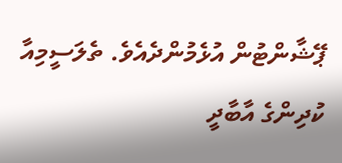ޕޭޝާންޓުން އުޅެމުންދެއެވެ. ތެލަސީމިއާ ކުދިންގެ އާބާދީ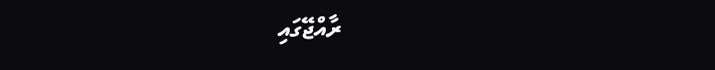ރާއްޖޭގައި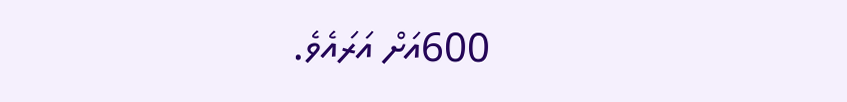600އަށް އަރައެވެ.